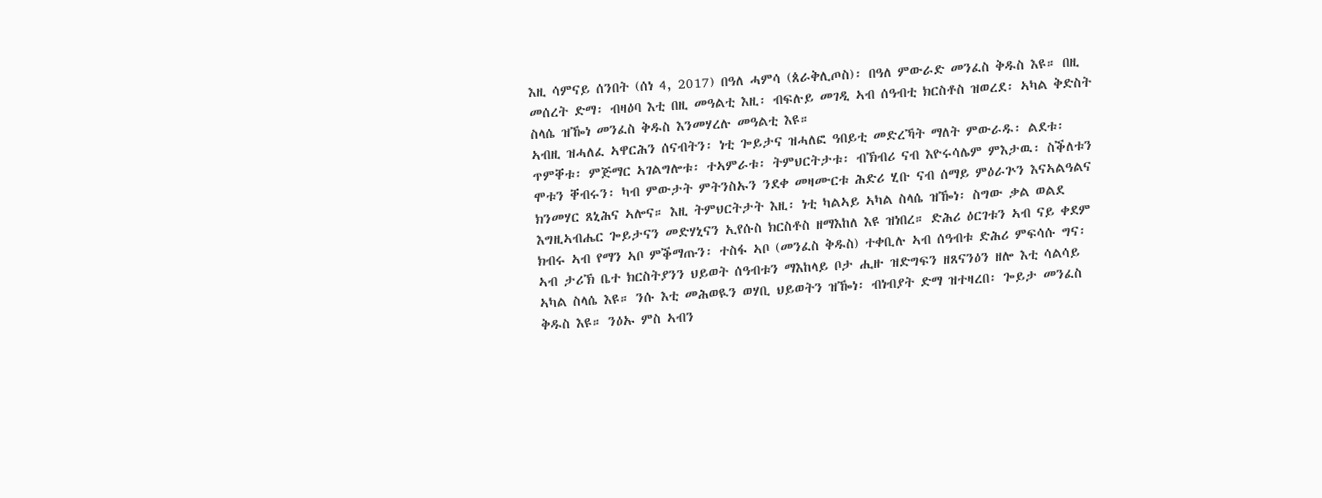እዚ ሳምናይ ሰንበት (ሰነ 4, 2017) በዓለ ሓምሳ (ጰራቅሊጦስ)፡ በዓለ ምውራድ መንፈስ ቅዱስ እዩ። በዚ መሰረት ድማ፡ ብዛዕባ እቲ በዚ መዓልቲ እዚ፡ ብፍሉይ መገዲ ኣብ ሰዓብቲ ክርስቶስ ዝወረደ፡ ኣካል ቅድስት ስላሴ ዝዀነ መንፈስ ቅዱስ እንመሃረሉ መዓልቲ እዩ።
ኣብዚ ዝሓለፈ ኣዋርሕን ሰናብትን፡ ነቲ ጐይታና ዝሓለፎ ዓበይቲ መድረኻት ማለት ምውራዱ፡ ልደቱ፡ ጥምቐቱ፡ ምጅማር ኣገልግሎቱ፡ ተኣምራቱ፡ ትምህርትታቱ፡ ብኽብሪ ናብ እዮሩሳሌም ምእታዉ፡ ስቕለቱን ሞቱን ቐብሩን፡ ካብ ምውታት ምትንስኡን ንደቀ መዛሙርቱ ሕድሪ ሂቡ ናብ ሰማይ ምዕራጕን እናኣልዓልና ክንመሃር ጸኒሕና ኣሎና። እዚ ትምህርትታት እዚ፡ ነቲ ካልኣይ ኣካል ስላሴ ዝዀነ፡ ስግው ቃል ወልደ እግዚኣብሔር ጐይታናን መድሃኒናን ኢየሱስ ክርስቶስ ዘማእከለ እዩ ዝነበረ። ድሕሪ ዕርገቱን ኣብ ናይ ቀደም ክብሩ ኣብ የማን ኣቦ ምቕማጡን፡ ተስፋ ኣቦ (መንፈስ ቅዱስ) ተቀቢሉ ኣብ ሰዓብቱ ድሕሪ ምፍሳሱ ግና፡ ኣብ ታሪኽ ቤተ ክርስትያንን ህይወት ሰዓብቱን ማእከላይ ቦታ ሒዙ ዝድግፍን ዘጸናንዕን ዘሎ እቲ ሳልሳይ ኣካል ስላሴ እዩ። ንሱ እቲ መሕወዪን ወሃቢ ህይወትን ዝዀነ፡ ብነብያት ድማ ዝተዛረበ፡ ጐይታ መንፈስ ቅዱስ እዩ። ንዕኡ ምስ ኣብን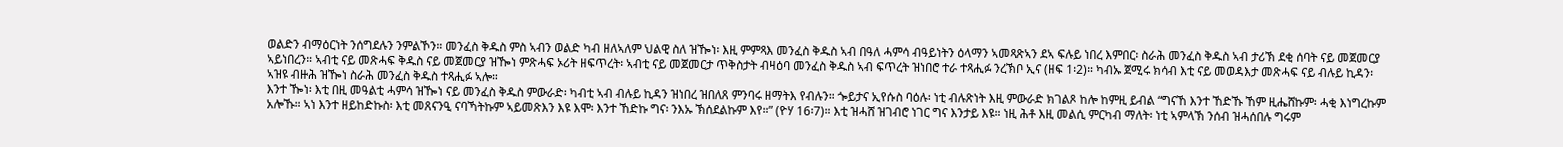ወልድን ብማዕርነት ንሰግደሉን ንምልኾን። መንፈስ ቅዱስ ምስ ኣብን ወልድ ካብ ዘለኣለም ህልዊ ስለ ዝዀነ፡ እዚ ምምጻእ መንፈስ ቅዱስ ኣብ በዓለ ሓምሳ ብዓይነትን ዕላማን ኣመጻጽኣን ደኣ ፍሉይ ነበረ እምበር፡ ስራሕ መንፈስ ቅዱስ ኣብ ታሪኽ ደቂ ሰባት ናይ መጀመርያ ኣይነበረን። ኣብቲ ናይ መጽሓፍ ቅዱስ ናይ መጀመርያ ዝዀነ ምጽሓፍ ኦሪት ዘፍጥረት፡ ኣብቲ ናይ መጀመርታ ጥቅስታት ብዛዕባ መንፈስ ቅዱስ ኣብ ፍጥረት ዝነበሮ ተራ ተጻሒፉ ንረኽቦ ኢና (ዘፍ 1፡2)። ካብኡ ጀሚሩ ክሳብ እቲ ናይ መወዳእታ መጽሓፍ ናይ ብሉይ ኪዳን፡ ኣዝዩ ብዙሕ ዝዀነ ስራሕ መንፈስ ቅዱስ ተጻሒፉ ኣሎ።
እንተ ዀነ፡ እቲ በዚ መዓልቲ ሓምሳ ዝዀነ ናይ መንፈስ ቅዱስ ምውራድ፡ ካብቲ ኣብ ብሉይ ኪዳን ዝነበረ ዝበለጸ ምንባሩ ዘማትእ የብሉን። ጐይታና ኢየሱስ ባዕሉ፡ ነቲ ብሉጽነት እዚ ምውራድ ክገልጾ ከሎ ከምዚ ይብል “ግናኸ እንተ ኸድኹ ኸም ዚሔሸኩም፡ ሓቂ እነግረኩም አሎኹ። ኣነ እንተ ዘይከድኩስ፡ እቲ መጸናንዒ ናባኻትኩም ኣይመጽእን እዩ እሞ፡ እንተ ኸድኩ ግና፡ ንእኡ ኽሰደልኩም እየ።” (ዮሃ 16፡7)። እቲ ዝሓሸ ዝገብሮ ነገር ግና እንታይ እዩ። ነዚ ሕቶ እዚ መልሲ ምርካብ ማለት፡ ነቲ ኣምላኽ ንሰብ ዝሓሰበሉ ግሩም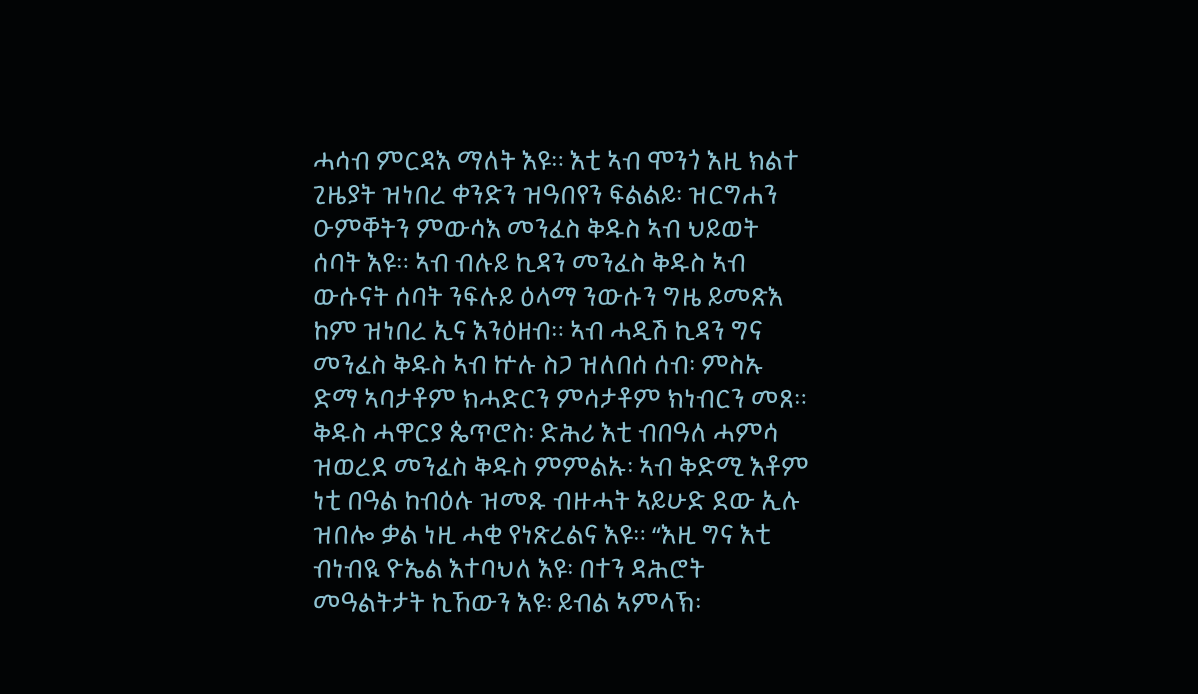ሓሳብ ምርዳእ ማለት እዩ። እቲ ኣብ ሞንጎ እዚ ክልተ ጊዜያት ዝነበረ ቀንድን ዝዓበየን ፍልልይ፡ ዝርግሐን ዑምቐትን ምውሳእ መንፈስ ቅዱስ ኣብ ህይወት ሰባት እዩ። ኣብ ብሉይ ኪዳን መንፈስ ቅዱስ ኣብ ውሱናት ሰባት ንፍሉይ ዕላማ ንውሱን ግዜ ይመጽእ ከም ዝነበረ ኢና እንዕዘብ። ኣብ ሓዲሽ ኪዳን ግና መንፈስ ቅዱስ ኣብ ኵሉ ስጋ ዝለበሰ ሰብ፡ ምስኡ ድማ ኣባታቶም ክሓድርን ምሳታቶም ክነብርን መጸ። ቅዱስ ሓዋርያ ጴጥሮስ፡ ድሕሪ እቲ ብበዓለ ሓምሳ ዝወረደ መንፈስ ቅዱስ ምምልኡ፡ ኣብ ቅድሚ እቶም ነቲ በዓል ከብዕሉ ዝመጹ ብዙሓት ኣይሁድ ደው ኢሉ ዝበሎ ቃል ነዚ ሓቂ የነጽረልና እዩ። “እዚ ግና እቲ ብነብዪ ዮኤል እተባህለ እዩ፡ በተን ዳሕሮት መዓልትታት ኪኸውን እዩ፡ ይብል ኣምላኽ፡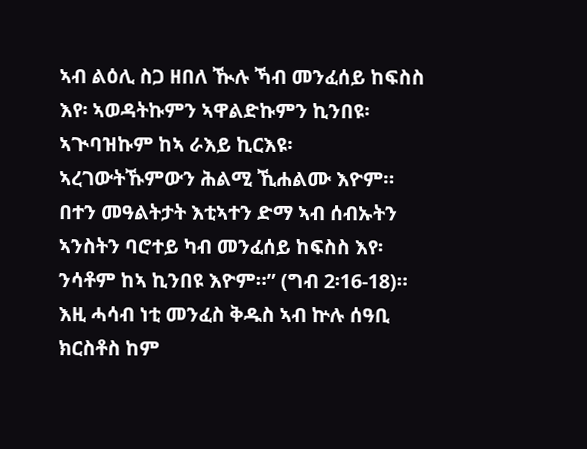ኣብ ልዕሊ ስጋ ዘበለ ዂሉ ኻብ መንፈሰይ ከፍስስ እየ፡ ኣወዳትኩምን ኣዋልድኩምን ኪንበዩ፡ ኣጒባዝኩም ከኣ ራእይ ኪርእዩ፡ ኣረገውትኹምውን ሕልሚ ኺሐልሙ እዮም። በተን መዓልትታት እቲኣተን ድማ ኣብ ሰብኡትን ኣንስትን ባሮተይ ካብ መንፈሰይ ከፍስስ እየ፡ ንሳቶም ከኣ ኪንበዩ እዮም።” (ግብ 2፡16-18)። እዚ ሓሳብ ነቲ መንፈስ ቅዱስ ኣብ ኵሉ ሰዓቢ ክርስቶስ ከም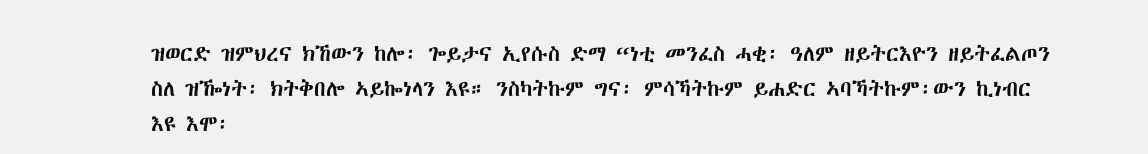ዝወርድ ዝምህረና ክኸውን ከሎ፡ ጐይታና ኢየሱስ ድማ “ነቲ መንፈስ ሓቂ፡ ዓለም ዘይትርእዮን ዘይትፈልጦን ስለ ዝዀነት፡ ክትቅበሎ ኣይኰነላን እዩ። ንስካትኩም ግና፡ ምሳኻትኩም ይሐድር ኣባኻትኩም፡ውን ኪነብር እዩ እሞ፡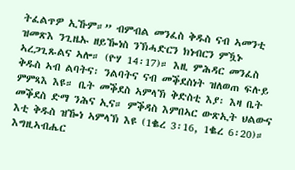ትፈልጥዎ ኢኹም።” ብምብል መንፈስ ቅዱስ ናብ ኣመንቲ ዝመጽእ ንጊዜኡ ዘይዀነስ ንኽሓድርን ክነብርን ምዃኑ ኣረጋጊጹልና ኣሎ። (ዮሃ 14፡17)። እዚ ምሕዳር መንፈስ ቅዱስ ኣብ ልባትና፡ ንልባትና ናብ መቕደስነት ዝለወጠ ፍሉይ ምምጻእ እዩ። ቤት መቕደስ ኣምላኽ ቅድስቲ እያ፡ እዛ ቤት መቕደስ ድማ ንሕና ኢና። ምቕዳስ እምበኣር ውጽኢት ህልውና እቲ ቅዱስ ዝዀነ ኣምላኽ እዩ (1ቈረ 3፡16, 1ቈረ 6፡20)። እግዚኣብሔር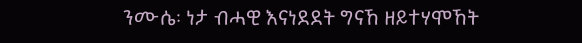ንሙሴ፡ ነታ ብሓዊ እናነደደት ግናኸ ዘይተሃሞኸት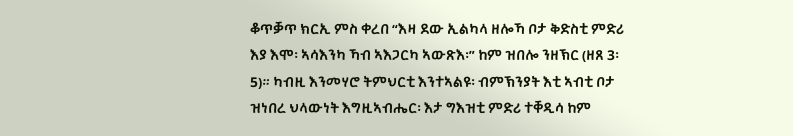ቆጥቓጥ ክርኢ ምስ ቀረበ “እዛ ደው ኢልካላ ዘሎኻ ቦታ ቅድስቲ ምድሪ እያ እሞ፡ ኣሳእንካ ኻብ ኣእጋርካ ኣውጽእ፡” ከም ዝበሎ ንዘኽር (ዘጸ 3፡5)። ካብዚ እንመሃሮ ትምህርቲ እንተኣልዩ፡ ብምኽንያት እቲ ኣብቲ ቦታ ዝነበረ ህላውነት እግዚኣብሔር፡ እታ ግእዝቲ ምድሪ ተቐዲሳ ከም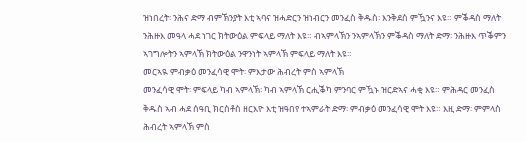ዝነበረት፡ ንሕና ድማ ብምኽንያት እቲ ኣባና ዝሓድርን ዝነብርን መንፈስ ቅዱስ፡ እንቅደስ ምዃንና እዩ። ምቕዳስ ማለት ንሕዙእ መዓላ ሓደ ነገር ክትውዕል ምፍላይ ማለት እዩ። ብኣምላኽን ንኣምላኽን ምቕዳስ ማለት ድማ፡ ንሕዙእ ጥቕምን ኣገግሎትን ኣምላኽ ክትውዕል ንዋንነት ኣምላኽ ምፍላይ ማለት እዩ።
መርኣዪ ምብቃዕ መንፈሳዊ ሞት፡ ምእታው ሕብረት ምስ ኣምላኽ
መንፈሳዊ ሞት፡ ምፍላይ ካብ ኣምላኽ፡ ካብ ኣምላኽ ርሒቕካ ምንባር ምዃኑ ዝርድኣና ሓቂ እዩ። ምሕዳር መንፈስ ቅዱስ ኣብ ሓደ ሰዓቢ ክርስቶስ ዘርእዮ እቲ ዝዓበየ ተኣምራት ድማ፡ ምብቃዕ መንፈሳዊ ሞት እዩ። እዚ ድማ፡ ምምላስ ሕብረት ኣምላኽ ምስ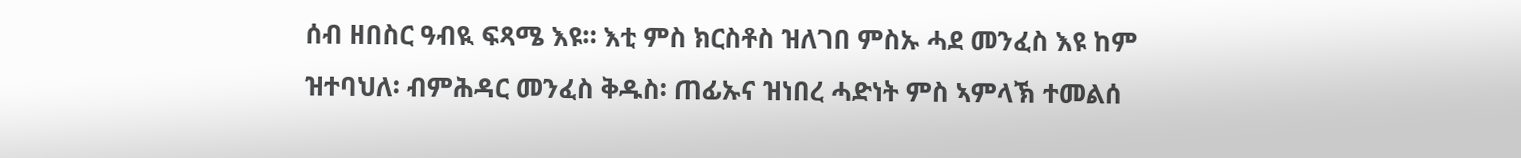ሰብ ዘበስር ዓብዪ ፍጻሜ እዩ። እቲ ምስ ክርስቶስ ዝለገበ ምስኡ ሓደ መንፈስ እዩ ከም ዝተባህለ፡ ብምሕዳር መንፈስ ቅዱስ፡ ጠፊኡና ዝነበረ ሓድነት ምስ ኣምላኽ ተመልሰ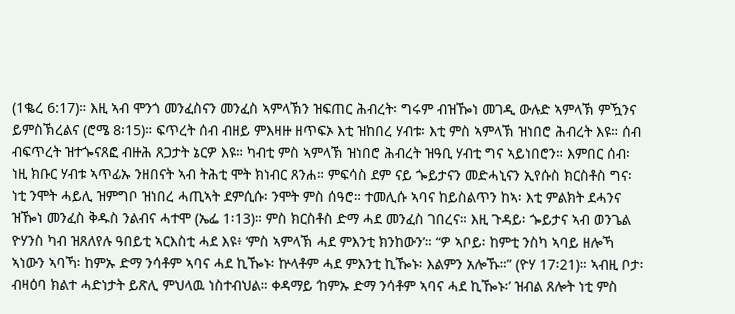(1ቈረ 6:17)። እዚ ኣብ ሞንጎ መንፈስናን መንፈስ ኣምላኽን ዝፍጠር ሕብረት፡ ግሩም ብዝዀነ መገዲ ውሉድ ኣምላኽ ምዃንና ይምስኽረልና (ሮሜ 8፡15)። ፍጥረት ሰብ ብዘይ ምእዛዙ ዘጥፍኦ እቲ ዝከበረ ሃብቱ፡ እቲ ምስ ኣምላኽ ዝነበሮ ሕብረት እዩ። ሰብ ብፍጥረት ዝተጐናጸፎ ብዙሕ ጸጋታት ኔርዎ እዩ። ካብቲ ምስ ኣምላኽ ዝነበሮ ሕብረት ዝዓቢ ሃብቲ ግና ኣይነበሮን። እምበር ሰብ፡ ነዚ ክቡር ሃብቱ ኣጥፊኡ ንዘበናት ኣብ ትሕቲ ሞት ክነብር ጸንሐ። ምፍሳስ ደም ናይ ጐይታናን መድሓኒናን ኢየሱስ ክርስቶስ ግና፡ ነቲ ንሞት ሓይሊ ዝምግቦ ዝነበረ ሓጢኣት ደምሲሱ፡ ንሞት ምስ ሰዓሮ። ተመሊሱ ኣባና ከይስልጥን ከኣ፡ እቲ ምልክት ደሓንና ዝዀነ መንፈስ ቅዱስ ንልብና ሓተሞ (ኤፌ 1፡13)። ምስ ክርስቶስ ድማ ሓደ መንፈስ ገበረና። እዚ ጉዳይ፡ ጐይታና ኣብ ወንጌል ዮሃንስ ካብ ዝጸለየሉ ዓበይቲ ኣርእስቲ ሓደ እዩ፥ ‘ምስ ኣምላኽ ሓደ ምእንቲ ክንከውን’። “ዎ ኣቦይ፡ ከምቲ ንስካ ኣባይ ዘሎኻ ኣነውን ኣባኻ፡ ከምኡ ድማ ንሳቶም ኣባና ሓደ ኪዀኑ፡ ኵላቶም ሓደ ምእንቲ ኪዀኑ፡ እልምን አሎኹ።” (ዮሃ 17፡21)። ኣብዚ ቦታ፡ ብዛዕባ ክልተ ሓድነታት ይጽሊ ምህላዉ ነስተብህል። ቀዳማይ ‘ከምኡ ድማ ንሳቶም ኣባና ሓደ ኪዀኑ፡’ ዝብል ጸሎት ነቲ ምስ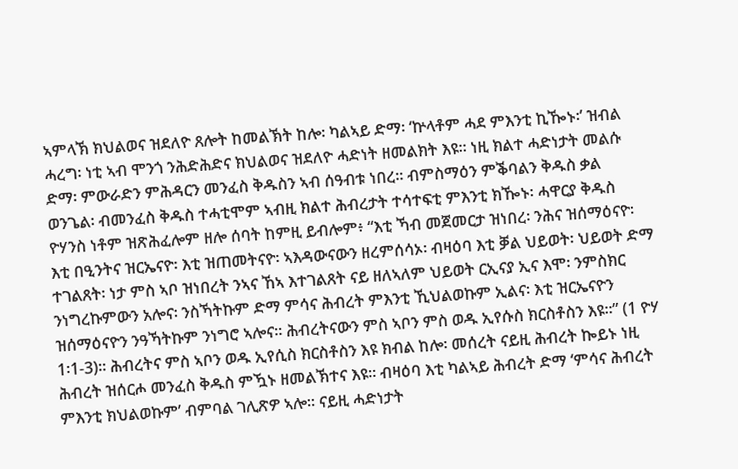ኣምላኽ ክህልወና ዝደለዮ ጸሎት ከመልኽት ከሎ፡ ካልኣይ ድማ፡ ‘ኵላቶም ሓደ ምእንቲ ኪዀኑ፡’ ዝብል ሓረግ፡ ነቲ ኣብ ሞንጎ ንሕድሕድና ክህልወና ዝደለዮ ሓድነት ዘመልክት እዩ። ነዚ ክልተ ሓድነታት መልሱ ድማ፡ ምውራድን ምሕዳርን መንፈስ ቅዱስን ኣብ ሰዓብቱ ነበረ። ብምስማዕን ምቕባልን ቅዱስ ቃል ወንጌል፡ ብመንፈስ ቅዱስ ተሓቲሞም ኣብዚ ክልተ ሕብረታት ተሳተፍቲ ምእንቲ ክዀኑ፡ ሓዋርያ ቅዱስ ዮሃንስ ነቶም ዝጽሕፈሎም ዘሎ ሰባት ከምዚ ይብሎም፥ “እቲ ኻብ መጀመርታ ዝነበረ፡ ንሕና ዝሰማዕናዮ፡ እቲ በዒንትና ዝርኤናዮ፡ እቲ ዝጠመትናዮ፡ ኣእዳውናውን ዘረምሰሳኦ፡ ብዛዕባ እቲ ቓል ህይወት፡ ህይወት ድማ ተገልጸት፡ ነታ ምስ ኣቦ ዝነበረት ንኣና ኸኣ እተገልጸት ናይ ዘለኣለም ህይወት ርኢናያ ኢና እሞ፡ ንምስክር ንነግረኩምውን አሎና፡ ንስኻትኩም ድማ ምሳና ሕብረት ምእንቲ ኺህልወኩም ኢልና፡ እቲ ዝርኤናዮን ዝሰማዕናዮን ንዓኻትኩም ንነግሮ ኣሎና። ሕብረትናውን ምስ ኣቦን ምስ ወዱ ኢየሱስ ክርስቶስን እዩ።” (1 ዮሃ 1፡1-3)። ሕብረትና ምስ ኣቦን ወዱ ኢየሲስ ክርስቶስን እዩ ክብል ከሎ፡ መሰረት ናይዚ ሕብረት ኰይኑ ነዚ ሕብረት ዝሰርሖ መንፈስ ቅዱስ ምዃኑ ዘመልኽተና እዩ። ብዛዕባ እቲ ካልኣይ ሕብረት ድማ ‘ምሳና ሕብረት ምእንቲ ክህልወኩም’ ብምባል ገሊጽዎ ኣሎ። ናይዚ ሓድነታት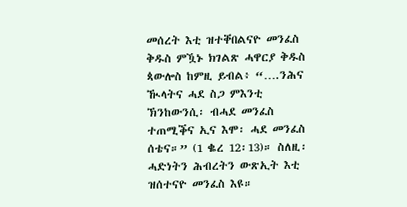መሰረት እቲ ዝተቐበልናዮ መንፈስ ቅዱስ ምዃኑ ክገልጽ ሓዋርያ ቅዱስ ጳውሎስ ከምዚ ይብል፥ “….ንሕና ዂላትና ሓደ ስጋ ምእንቲ ኽንከውንሲ፡ ብሓደ መንፈስ ተጠሚቕና ኢና እሞ፡ ሓደ መንፈስ ሰቴና።” (1 ቈረ 12፡13)። ስለዚ፡ ሓድነትን ሕብረትን ውጽኢት እቲ ዝሰተናዮ መንፈስ እዩ።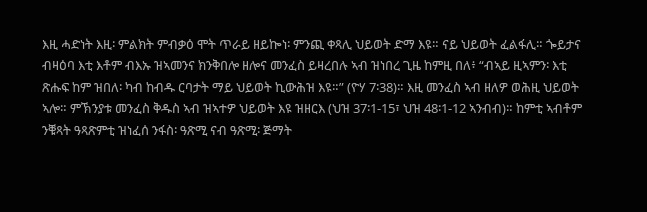እዚ ሓድነት እዚ፡ ምልክት ምብቃዕ ሞት ጥራይ ዘይኰነ፡ ምንጪ ቀጻሊ ህይወት ድማ እዩ። ናይ ህይወት ፈልፋሊ። ጐይታና ብዛዕባ እቲ እቶም ብእኡ ዝኣመንና ክንቅበሎ ዘሎና መንፈስ ይዛረበሉ ኣብ ዝነበረ ጊዜ ከምዚ በለ፥ “ብኣይ ዚኣምን፡ እቲ ጽሑፍ ከም ዝበለ፡ ካብ ከብዱ ርባታት ማይ ህይወት ኪውሕዝ እዩ።” (ዮሃ 7፡38)። እዚ መንፈስ ኣብ ዘለዎ ወሕዚ ህይወት ኣሎ። ምኽንያቱ መንፈስ ቅዱስ ኣብ ዝኣተዎ ህይወት እዩ ዝዘርእ (ህዝ 37፡1-15፣ ህዝ 48፡1-12 ኣንብብ)። ከምቲ ኣብቶም ንቑጻት ዓጻጽምቲ ዝነፈሰ ንፋስ፡ ዓጽሚ ናብ ዓጽሚ፡ ጅማት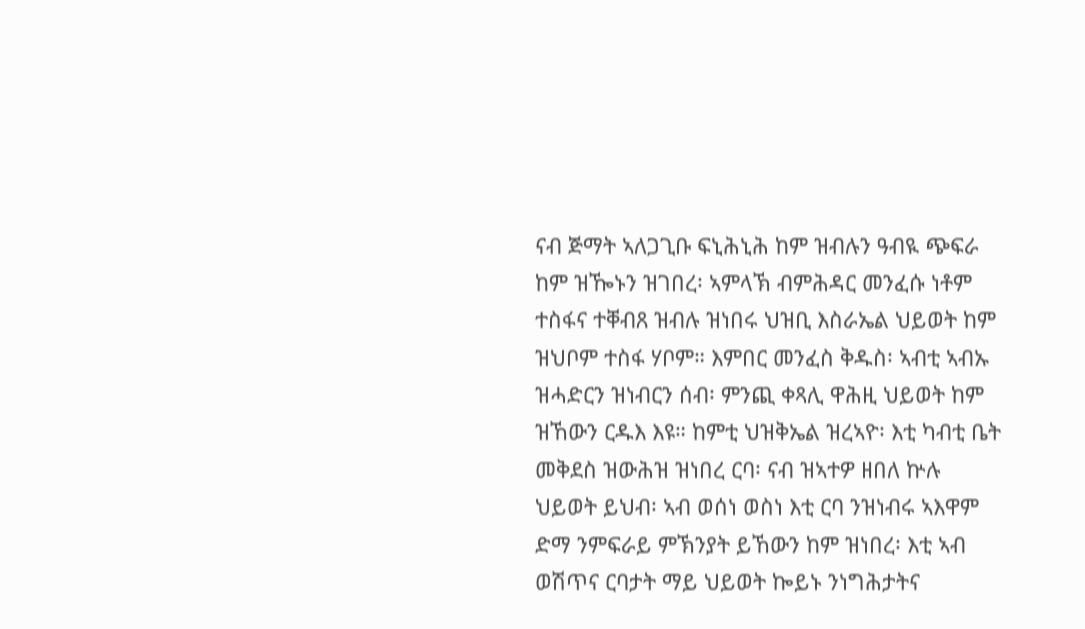ናብ ጅማት ኣለጋጊቡ ፍኒሕኒሕ ከም ዝብሉን ዓብዪ ጭፍራ ከም ዝዀኑን ዝገበረ፡ ኣምላኽ ብምሕዳር መንፈሱ ነቶም ተስፋና ተቐብጸ ዝብሉ ዝነበሩ ህዝቢ እስራኤል ህይወት ከም ዝህቦም ተስፋ ሃቦም። እምበር መንፈስ ቅዱስ፡ ኣብቲ ኣብኡ ዝሓድርን ዝነብርን ሰብ፡ ምንጪ ቀጻሊ ዋሕዚ ህይወት ከም ዝኸውን ርዱእ እዩ። ከምቲ ህዝቅኤል ዝረኣዮ፡ እቲ ካብቲ ቤት መቅደስ ዝውሕዝ ዝነበረ ርባ፡ ናብ ዝኣተዎ ዘበለ ኵሉ ህይወት ይህብ፡ ኣብ ወሰነ ወስነ እቲ ርባ ንዝነብሩ ኣእዋም ድማ ንምፍራይ ምኽንያት ይኸውን ከም ዝነበረ፡ እቲ ኣብ ወሽጥና ርባታት ማይ ህይወት ኰይኑ ንነግሕታትና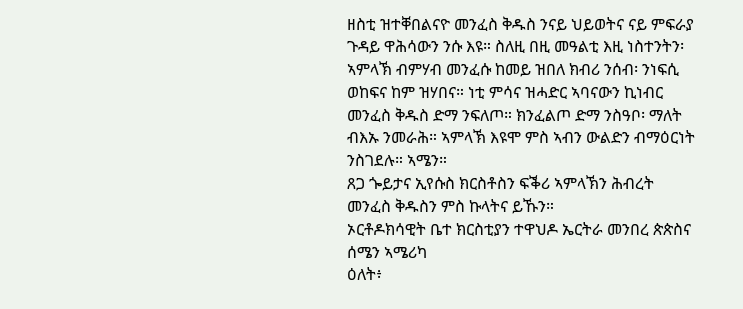ዘስቲ ዝተቐበልናዮ መንፈስ ቅዱስ ንናይ ህይወትና ናይ ምፍራያ ጉዳይ ዋሕሳውን ንሱ እዩ። ስለዚ በዚ መዓልቲ እዚ ነስተንትን፡ ኣምላኽ ብምሃብ መንፈሱ ከመይ ዝበለ ክብሪ ንሰብ፡ ንነፍሲ ወከፍና ከም ዝሃበና። ነቲ ምሳና ዝሓድር ኣባናውን ኪነብር መንፈስ ቅዱስ ድማ ንፍለጦ። ክንፈልጦ ድማ ንስዓቦ፡ ማለት ብእኡ ንመራሕ። ኣምላኽ እዩሞ ምስ ኣብን ውልድን ብማዕርነት ንስገደሉ። ኣሜን።
ጸጋ ጐይታና ኢየሱስ ክርስቶስን ፍቕሪ ኣምላኽን ሕብረት መንፈስ ቅዱስን ምስ ኩላትና ይኹን።
ኦርቶዶክሳዊት ቤተ ክርስቲያን ተዋህዶ ኤርትራ መንበረ ጵጵስና ሰሜን ኣሜሪካ
ዕለት፥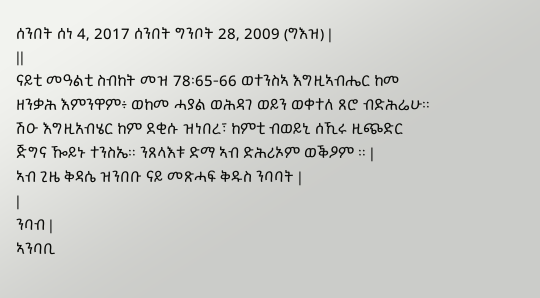ሰንበት ሰነ 4, 2017 ሰንበት ግንቦት 28, 2009 (ግእዝ) |
||
ናይቲ መዓልቲ ስብከት መዝ 78፡65-66 ወተንስኣ እግዚኣብሔር ከመ ዘንቃሕ እምንዋም፥ ወከመ ሓያል ወሕዳገ ወይን ወቀተለ ጸሮ ብድሕሬሁ። ሽዑ እግዚአብሄር ከም ደቂሱ ዝነበረ፣ ከምቲ ብወይኒ ሰኺሩ ዚጭድር ጅግና ዀይኑ ተንስኤ። ንጸላእቱ ድማ ኣብ ድሕሪኦም ወቕዖም ። |
ኣብ ጊዜ ቅዳሴ ዝንበቡ ናይ መጽሓፍ ቅዱስ ንባባት |
|
ንባብ |
ኣንባቢ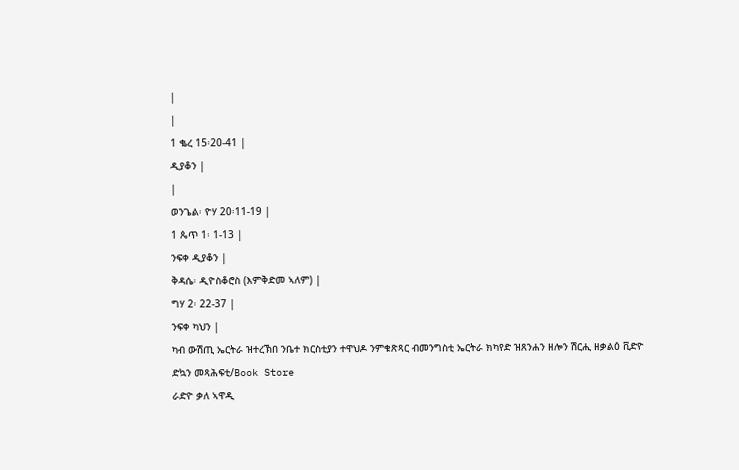|
|
1 ቈረ 15፡20-41 |
ዲያቆን |
|
ወንጌል፡ ዮሃ 20፡11-19 |
1 ጴጥ 1፡ 1-13 |
ንፍቀ ዲያቆን |
ቅዳሴ፡ ዲዮስቆሮስ (እምቅድመ ኣለም) |
ግሃ 2፡ 22-37 |
ንፍቀ ካህን |
ካብ ውሽጢ ኤርትራ ዝተረኽበ ንቤተ ክርስቲያን ተዋህዶ ንምቁጽጻር ብመንግስቲ ኤርትራ ክካየድ ዝጸንሐን ዘሎን ሽርሒ ዘቃልዕ ቪድዮ
ድኳን መጻሕፍቲ/Book Store
ራድዮ ቃለ ኣዋዲ